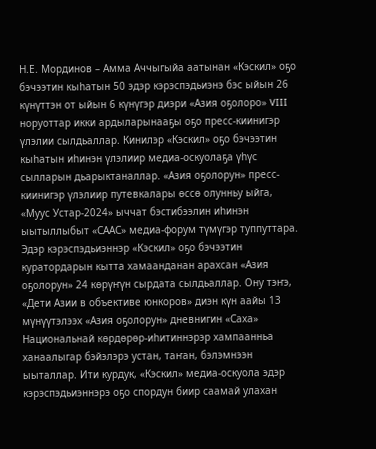Н.Е. Мординов – Амма Аччыгыйа аатынан «Кэскил» оҕо бэчээтин кыһатын 50 эдэр кэрэспэдьиэнэ бэс ыйын 26 күнүттэн от ыйын 6 күнүгэр диэри «Азия оҕолоро» VIII норуоттар икки ардыларынааҕы оҕо пресс-киинигэр үлэлии сылдьаллар. Кинилэр «Кэскил» оҕо бэчээтин кыһатын иһинэн үлэлиир медиа-оскуолаҕа үһүс сылларын дьарыктаналлар. «Азия оҕолорун» пресс-киинигэр үлэлиир путевкалары өссө олунньу ыйга, «Муус Устар-2024» ыччат бэстибээлин иһинэн ыытыллыбыт «СААС» медиа-форум түмүгэр туппуттара.
Эдэр кэрэспэдьиэннэр «Кэскил» оҕо бэчээтин куратордарын кытта хамаанданан арахсан «Азия оҕолорун» 24 көрүҥүн сырдата сылдьаллар. Ону тэҥэ, «Дети Азии в объективе юнкоров» диэн күн аайы 13 мүнүүтэлээх «Азия оҕолорун» дневнигин «Саха» Национальнай көрдөрөр-иһитиннэрэр хампаанньа ханаалыгар бэйэлэрэ устан, таҥан, бэлэмнээн ыыталлар. Ити курдук, «Кэскил» медиа-оскуола эдэр кэрэспэдьиэннэрэ оҕо спордун биир саамай улахан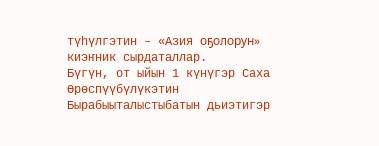түһүлгэтин – «Азия оҕолорун» киэҥник сырдаталлар.
Бүгүн, от ыйын 1 күнүгэр Саха Өрөспүүбүлүкэтин Бырабыыталыстыбатын дьиэтигэр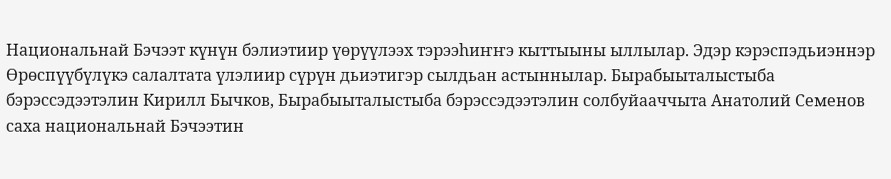Национальнай Бэчээт күнүн бэлиэтиир үөрүүлээх тэрээһиҥҥэ кыттыыны ыллылар. Эдэр кэрэспэдьиэннэр Өрөспүүбүлүкэ салалтата үлэлиир сүрүн дьиэтигэр сылдьан астыннылар. Бырабыыталыстыба бэрэссэдээтэлин Кирилл Бычков, Бырабыыталыстыба бэрэссэдээтэлин солбуйааччыта Анатолий Семенов саха национальнай Бэчээтин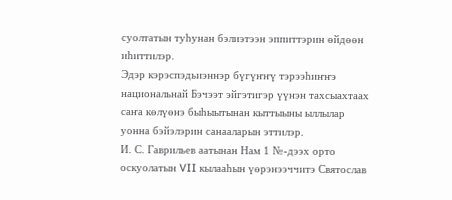суолтатын туһунан бэлиэтээн эппиттэрин өйдөөн иһиттилэр.
Эдэр кэрэспэдьиэннэр бүгүҥҥү тэрээһиҥҥэ национальнай Бэчээт эйгэтигэр үүнэн тахсыахтаах саҥа көлүөнэ быһыытынан кыттыыны ыллылар уонна бэйэлэрин санааларын эттилэр.
И. С. Гаврильев аатынан Нам 1 №-дээх орто оскуолатын VII кылааһын үөрэнээччитэ Святослав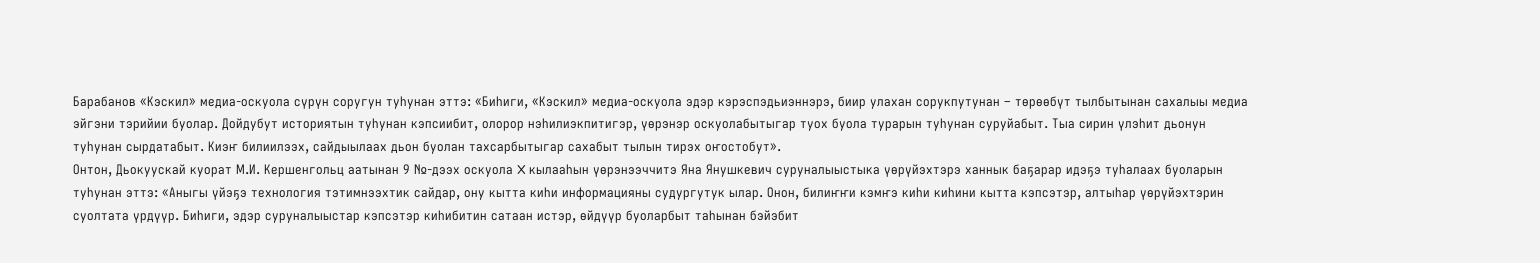Барабанов «Кэскил» медиа-оскуола сүрүн соругун туһунан эттэ: «Биһиги, «Кэскил» медиа-оскуола эдэр кэрэспэдьиэннэрэ, биир улахан сорукпутунан – төрөөбүт тылбытынан сахалыы медиа эйгэни тэрийии буолар. Дойдубут историятын туһунан кэпсиибит, олорор нэһилиэкпитигэр, үөрэнэр оскуолабытыгар туох буола турарын туһунан суруйабыт. Тыа сирин үлэһит дьонун туһунан сырдатабыт. Киэҥ билиилээх, сайдыылаах дьон буолан тахсарбытыгар сахабыт тылын тирэх оҥостобут».
Онтон, Дьокуускай куорат М.И. Кершенгольц аатынан 9 №-дээх оскуола X кылааһын үөрэнээччитэ Яна Янушкевич суруналыыстыка үөрүйэхтэрэ ханнык баҕарар идэҕэ туһалаах буоларын туһунан эттэ: «Аныгы үйэҕэ технология тэтимнээхтик сайдар, ону кытта киһи информацияны судургутук ылар. Онон, билиҥҥи кэмҥэ киһи киһини кытта кэпсэтэр, алтыһар үөрүйэхтэрин суолтата үрдүүр. Биһиги, эдэр суруналыыстар кэпсэтэр киһибитин сатаан истэр, өйдүүр буоларбыт таһынан бэйэбит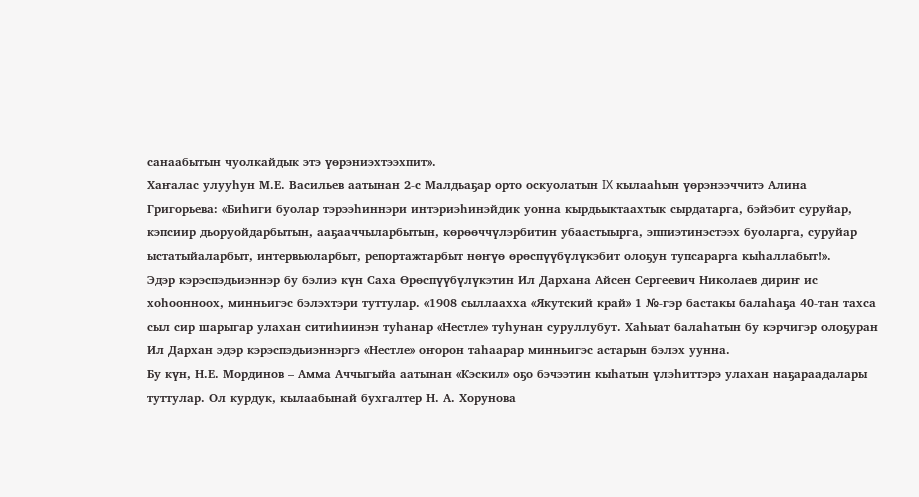санаабытын чуолкайдык этэ үөрэниэхтээхпит».
Хаҥалас улууһун М.Е. Васильев аатынан 2-с Малдьаҕар орто оскуолатын IX кылааһын үөрэнээччитэ Алина Григорьева: «Биһиги буолар тэрээһиннэри интэриэһинэйдик уонна кырдьыктаахтык сырдатарга, бэйэбит суруйар, кэпсиир дьоруойдарбытын, ааҕааччыларбытын, көрөөччүлэрбитин убаастыырга, эппиэтинэстээх буоларга, суруйар ыстатыйаларбыт, интервьюларбыт, репортажтарбыт нөҥүө өрөспүүбүлүкэбит олоҕун тупсарарга кыһаллабыт!».
Эдэр кэрэспэдьиэннэр бу бэлиэ күн Саха Өрөспүүбүлүкэтин Ил Дархана Айсен Сергеевич Николаев дириҥ ис хоһоонноох, минньигэс бэлэхтэри туттулар. «1908 сыллаахха «Якутский край» 1 №-гэр бастакы балаһаҕа 40-тан тахса сыл сир шарыгар улахан ситиһиинэн туһанар «Нестле» туһунан суруллубут. Хаһыат балаһатын бу кэрчигэр олоҕуран Ил Дархан эдэр кэрэспэдьиэннэргэ «Нестле» оҥорон таһаарар минньигэс астарын бэлэх уунна.
Бу күн, Н.Е. Мординов – Амма Аччыгыйа аатынан «Кэскил» оҕо бэчээтин кыһатын үлэһиттэрэ улахан наҕараадалары туттулар. Ол курдук, кылаабынай бухгалтер Н. А. Хорунова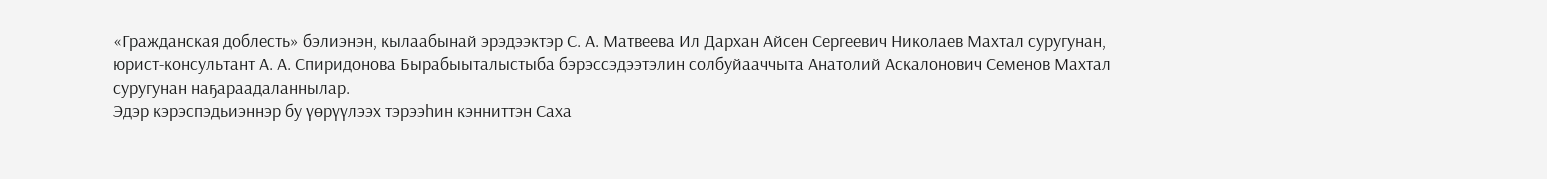«Гражданская доблесть» бэлиэнэн, кылаабынай эрэдээктэр С. А. Матвеева Ил Дархан Айсен Сергеевич Николаев Махтал суругунан, юрист-консультант А. А. Спиридонова Бырабыыталыстыба бэрэссэдээтэлин солбуйааччыта Анатолий Аскалонович Семенов Махтал суругунан наҕараадаланнылар.
Эдэр кэрэспэдьиэннэр бу үөрүүлээх тэрээһин кэнниттэн Саха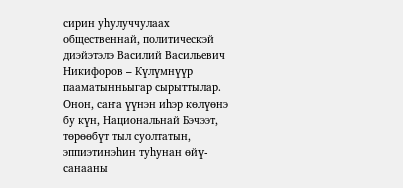сирин уһулуччулаах общественнай, политическэй диэйэтэлэ Василий Васильевич Никифоров – Күлүмнүүр пааматынньыгар сырыттылар. Онон, саҥа үүнэн иһэр көлүөнэ бу күн, Национальнай Бэчээт, төрөөбүт тыл суолтатын, эппиэтинэһин туһунан өйү-санааны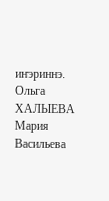иҥэриннэ.
Ольга ХАЛЫЕВА
Мария Васильева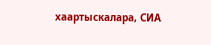хаартыскалара, СИА